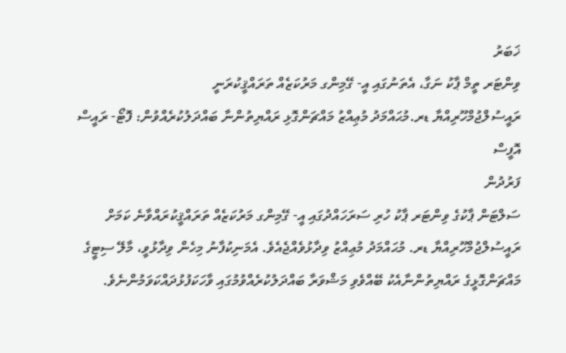ޚަބަރު
ވިންޓަރ ތީމް ޕާކު ނަގާ، އެތަނުގައި އީ- ގޭމިންގ މަރުކަޒެއް ތަރައްޤީކުރަނީ
ރައީސުލްޖުމްހޫރިއްޔާ ޑރ.މުޙައްމަދު މުޢިއްޒު މައްޗަންގޮޅި ރައްޔިތުންނާ ބައްދަލުކުރެއްވުން: ފޮޓޯ- ރައީސް އޮފީސް
ފަރުދުން
ސަލްޓަން ޕާކުގެ ވިންޓަރ ޕާކު ހުރި ސަރަހައްދުގައި އީ- ގޭމިންގ މަރުކަޒެއް ތަރައްޤީކުރައްވާނެ ކަމަށް ރައީސުލްޖުމްހޫރިއްޔާ ޑރ. މުޙައްމަދު މުޢިއްޒު ވިދާޅުވެއްޖެއެވެ. އެމަނިކުފާނު މިހެން ވިދާޅުވީ، މާލޭ ސިޓީގެ މައްޗަންގޮޅީގެ ރައްޔިތުންނާއެކު ބޭއްވެވި މަޝްވަރާ ބައްދަލުކުރެއްވުމުގައި ވާހަކަފުޅުދައްކަވަމުންނެވެ.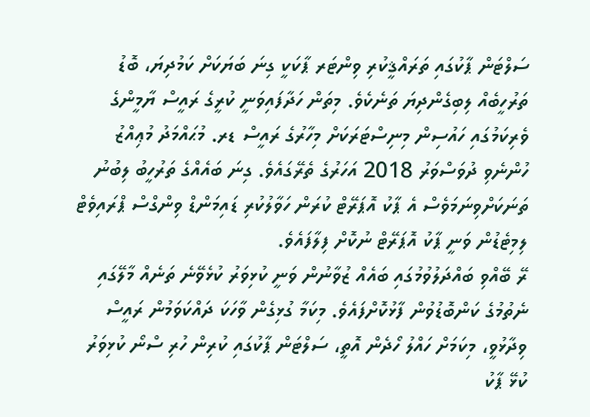ސަލްޓަން ޕާކުގައި ތަރައްޤީކުރި ވިންޓަރ ޕާކަކީ ގިނަ ބަޔަކަށް ކަމުދިޔަ، ބޮޑު ތަރުހީބެއް ލިބިގެންދިޔަ ތަނެކެވެ. މިތަން ހަދާފައިވަނީ ކުރީގެ ރައީސް ޔާމީންގެ ވެރިކަމުގައި ހައުސިން މިނިސްޓަރަކަށް މިހާރުގެ ރައީސް ޑރ. މުޙައްމަދު މުޢިއްޒު ހުންނެވި ދުވަސްވަރު 2018 އަހަރުގެ ތެރޭގައެވެ. ގިނަ ބައެއްގެ ތަރުހީބު ލިބުނު ތަނަކަށްވިނަމަވެސް އެ ޕާކު އޮޕަރޭޓް ކުރަން ހަވާލުކުރި ޑައިމަންޑް ވިންގްސް ޕްރައިވެޓް ލިމިޓެޑުން ވަނީ ޕާކު އޮޕަރޭޓް ނުކޮށް ފިލާފައެވެ.
ރޭ ބޭއްވި ބައްދަލުވުމުގައި ބައެއް ޒުވާނުން ވަނީ ކުޅިވަރު ކުޅެވޭނެ ތަނެއް މާލޭގައި ނެތުމުގެ ކަންބޮޑުވުން ފާޅުކޮށްފައެވެ. މިކަމާ ގުޅިގެން ވާހަކަ ދައްކަވަމުން ރައީސް ވިދާޅުވީ، މިކަމަށް ހައްލު ހޯދެން އޮތީ، ސަލްޓަން ޕާކުގައި ކުރިން ހުރި ސްނޯ ކުޅިވަރު ކުޅޭ ޕާކު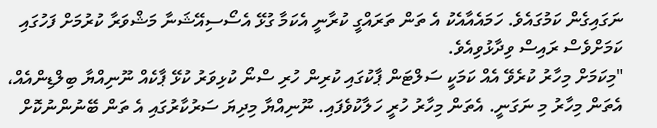ނަގައިގެން ކަމުގައެވެ. ހަމައެއާއެކު އެ ތަން ތަރައްގީ ކުރާނީ އެކަމާ ގުޅޭ އެސޯސިއޭޝަނާ މަޝްވަރާ ކުރުމަށް ފަހުގައި ކަމަށްވެސް ރައިސް ވިދާޅުވިއެވެ.
"މިކަމަށް މިހާރު ކުރެވޭ އެއް ކަމަކީ ސަލްޓަން ޕާކުގައި ކުރިން ހުރި ސްނޯ ކުޅިވަރު ކުޅޭ ޕާކެއް ނޫނިއްޔާ ބިލްޑިންއެއް، އެތަން މިހާރު މި ނަގަނީ. އެތަން މިހާރު ހުރީ ހަލާކުވެފައި. ނޫނިއްޔާ މިދިޔަ ސަރުކާރުގައި އެ ތަން ބޭނުންނުކޮށް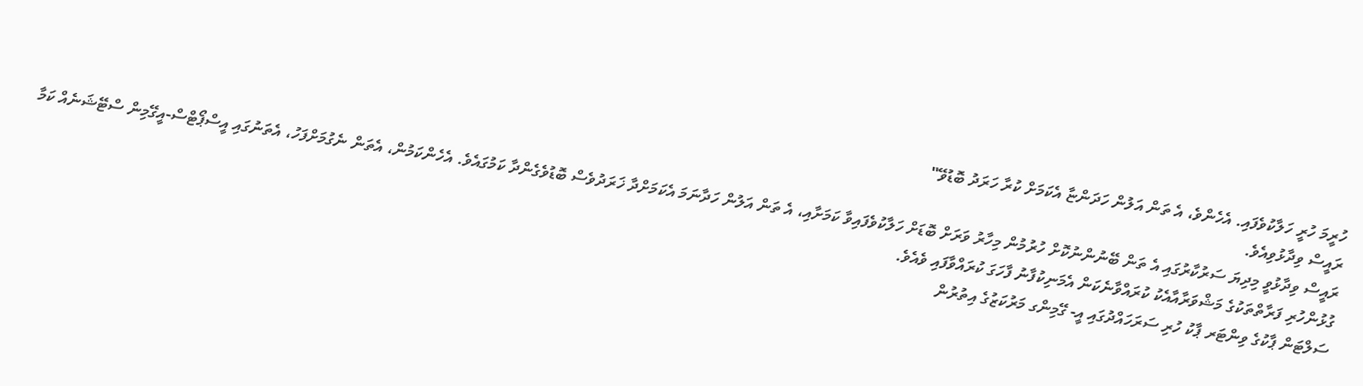ހުރީމަ ހުރީ ހަލާކުވެފައި. އެހެންވެ، އެ ތަން އަލުން ހަދަންޏާ އެކަމަށް ކުރާ ހަރަދު ބޮޑުވޭ"
ރައީސް ވިދާޅުވިއެވެ.
ރައީސް ވިދާޅުވީ މިދިޔަ ސަރުކާރުގައި އެ ތަން ބޭނުންނުކޮށް ހުރުމުން މިހާރު ވަރަށް ބޮޑަށް ހަލާކުވެފައިވާ ކަމަށާއި، އެ ތަން އަލުން ހަދާނަމަ އެކަމަށްދާ ޚަރަދުވެސް ބޮޑުވެގެންދާ ކަމުގައެވެ. އެހެންކަމުން، އެތަން ނެގުމަށްފަހު، އެތަނުގައި އީސްޕޯޓްސް-އީގޭމިން ސްޓޭޝަނެއް ކަމާ ގުޅުންހުރި ފަރާތްތަކުގެ މަޝްވަރާއާއެކު ކުރައްވާނެކަން އެމަނިކުފާނު ފާހަގަ ކުރައްވާފައި ވެއެވެ.
ސަލްޓަން ޕާކުގެ ވިންޓަރ ޕާކު ހުރި ސަރަހައްދުގައި އީ- ގޭމިންގ މަރުކަޒުގެ އިތުރުން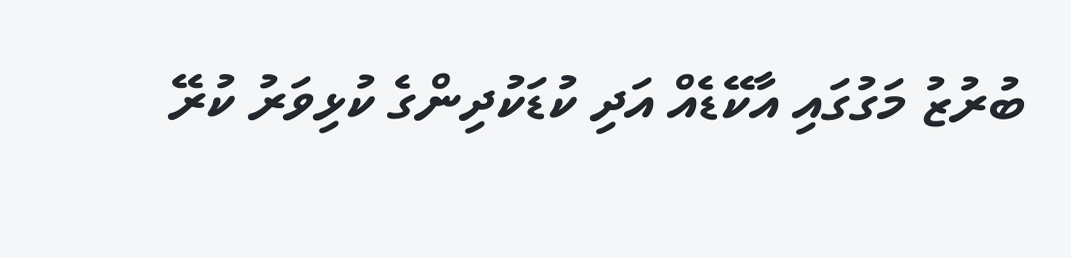ބުރުޒު މަގުގައި އާކޭޑެއް އަދި ކުޑަކުދިންގެ ކުޅިވަރު ކުރޭ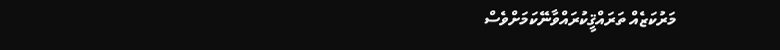މަރުކަޒެއް ތަރައްޤީކުރައްވާނޭކަމަށްވެސް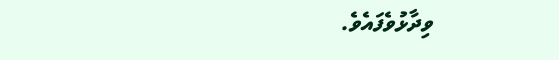ވިދާޅުވެފައެވެ.